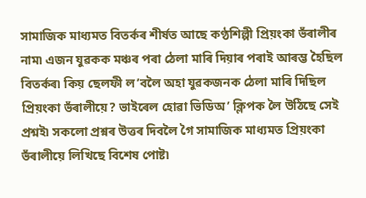সামাজিক মাধ্যমত বিতৰ্কৰ শীৰ্ষত আছে কণ্ঠশিল্পী প্ৰিয়ংকা ভঁৰালীৰ নাম৷ এজন যুৱকক মঞ্চৰ পৰা ঠেলা মাৰি দিয়াৰ পৰাই আৰম্ভ হৈছিল বিতৰ্কৰ৷ কিয় ছেলফী ল’বলৈ অহা যুৱকজনক ঠেলা মাৰি দিছিল প্ৰিয়ংকা ভঁৰালীয়ে? ভাইৰেল হোৱা ভিডিঅ’ ক্লিপক লৈ উঠিছে সেই প্ৰশ্নই৷ সকলো প্ৰশ্নৰ উত্তৰ দিবলৈ গৈ সামাজিক মাধ্যমত প্ৰিয়ংকা ভঁৰালীয়ে লিখিছে বিশেষ পোষ্ট৷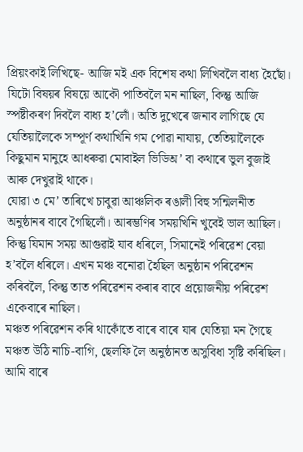প্ৰিয়ংকাই লিখিছে- আজি মই এক বিশেষ কথা লিখিবলৈ বাধ্য হৈছোঁ। যিটো বিষয়ৰ বিষয়ে আকৌ পাতিবলৈ মন নাছিল, কিন্তু আজি স্পষ্টীকৰণ দিবলৈ বাধ্য হ’লোঁ। অতি দুখেৰে জনাব লাগিছে যে যেতিয়ালৈকে সম্পূৰ্ণ কথাখিনি গম পোৱা নাযায়, তেতিয়ালৈকে কিছুমান মানুহে আধৰুৱা মোবাইল ভিডিঅ’ বা কথাৰে ভুল বুজাই আৰু দেখুৱাই থাকে।
যোৱা ৩ মে’ তাৰিখে চাবুৱা আঞ্চলিক ৰঙালী বিহু সন্মিলনীত অনুষ্ঠানৰ বাবে গৈছিলোঁ। আৰম্ভণিৰ সময়খিনি খুবেই ভাল আছিল। কিন্তু যিমান সময় আগুৱাই যাব ধৰিলে, সিমানেই পৰিৱেশ বেয়া হ’বলৈ ধৰিলে। এখন মঞ্চ বনোৱা হৈছিল অনুষ্ঠান পৰিৱেশন কৰিবলৈ, কিন্তু তাত পৰিৱেশন কৰাৰ বাবে প্ৰয়োজনীয় পৰিৱেশ একেবাৰে নাছিল।
মঞ্চত পৰিৱেশন কৰি থাকোঁতে বাৰে বাৰে যাৰ যেতিয়া মন গৈছে মঞ্চত উঠি নাচি-বাগি, ছেলফি লৈ অনুষ্ঠানত অসুবিধা সৃষ্টি কৰিছিল। আমি বাৰে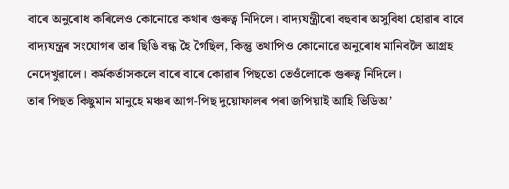বাৰে অনুৰোধ কৰিলেও কোনোৱে কথাৰ গুৰুত্ব নিদিলে। বাদ্যযন্ত্ৰীৰো বহুবাৰ অসুবিধা হোৱাৰ বাবে বাদ্যযন্ত্ৰৰ সংযোগৰ তাৰ ছিঙি বন্ধ হৈ গৈছিল, কিন্তু তথাপিও কোনোৱে অনুৰোধ মানিবলৈ আগ্ৰহ নেদেখুৱালে। কৰ্মকৰ্তাসকলে বাৰে বাৰে কোৱাৰ পিছতো তেওঁলোকে গুৰুত্ব নিদিলে।
তাৰ পিছত কিছুমান মানুহে মঞ্চৰ আগ-পিছ দুয়োফালৰ পৰা জপিয়াই আহি ভিডিঅ’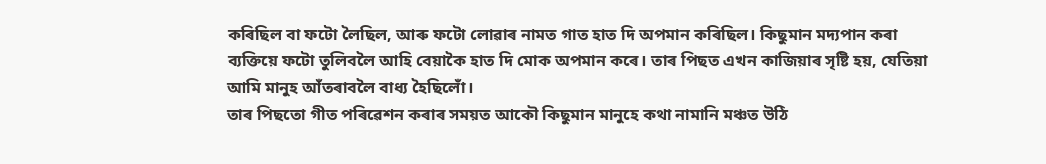কৰিছিল বা ফটো লৈছিল, আৰু ফটো লোৱাৰ নামত গাত হাত দি অপমান কৰিছিল। কিছুমান মদ্যপান কৰা ব্যক্তিয়ে ফটো তুলিবলৈ আহি বেয়াকৈ হাত দি মোক অপমান কৰে। তাৰ পিছত এখন কাজিয়াৰ সৃষ্টি হয়, যেতিয়া আমি মানুহ আঁতৰাবলৈ বাধ্য হৈছিলোঁ।
তাৰ পিছতো গীত পৰিৱেশন কৰাৰ সময়ত আকৌ কিছুমান মানুহে কথা নামানি মঞ্চত উঠি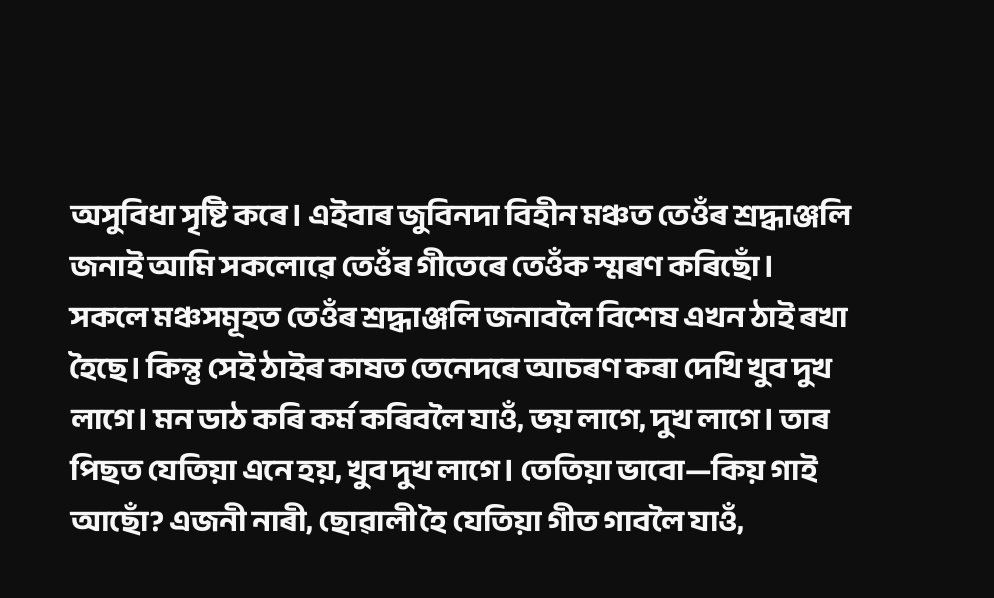অসুবিধা সৃষ্টি কৰে। এইবাৰ জুবিনদা বিহীন মঞ্চত তেওঁৰ শ্ৰদ্ধাঞ্জলি জনাই আমি সকলোৱে তেওঁৰ গীতেৰে তেওঁক স্মৰণ কৰিছোঁ। সকলে মঞ্চসমূহত তেওঁৰ শ্ৰদ্ধাঞ্জলি জনাবলৈ বিশেষ এখন ঠাই ৰখা হৈছে। কিন্তু সেই ঠাইৰ কাষত তেনেদৰে আচৰণ কৰা দেখি খুব দুখ লাগে। মন ডাঠ কৰি কৰ্ম কৰিবলৈ যাওঁ, ভয় লাগে, দুখ লাগে। তাৰ পিছত যেতিয়া এনে হয়, খুব দুখ লাগে। তেতিয়া ভাবো—কিয় গাই আছোঁ? এজনী নাৰী, ছোৱালী হৈ যেতিয়া গীত গাবলৈ যাওঁ,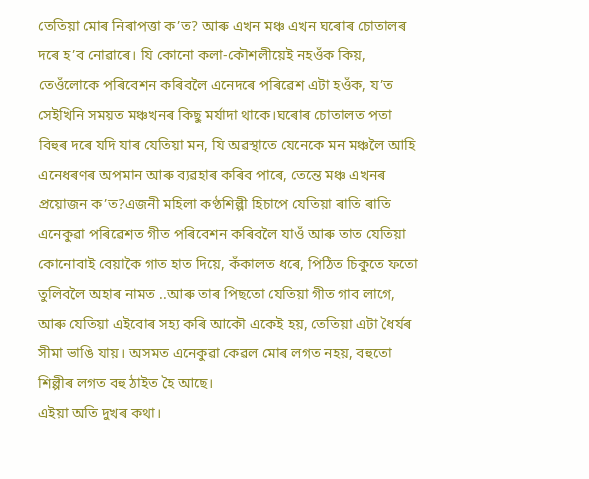তেতিয়া মোৰ নিৰাপত্তা ক’ত? আৰু এখন মঞ্চ এখন ঘৰোৰ চোতালৰ দৰে হ’ব নোৱাৰে। যি কোনো কলা-কৌশলীয়েই নহওঁক কিয়, তেওঁলোকে পৰিবেশন কৰিবলৈ এনেদৰে পৰিৱেশ এটা হওঁক, য’ত সেইখিনি সময়ত মঞ্চখনৰ কিছু মৰ্যাদা থাকে।ঘৰোৰ চোতালত পতা বিহুৰ দৰে যদি যাৰ যেতিয়া মন, যি অৱস্থাতে যেনেকে মন মঞ্চলৈ আহি এনেধৰণৰ অপমান আৰু ব্যৱহাৰ কৰিব পাৰে, তেন্তে মঞ্চ এখনৰ প্ৰয়োজন ক’ত?এজনী মহিলা কণ্ঠশিল্পী হিচাপে যেতিয়া ৰাতি ৰাতি এনেকুৱা পৰিৱেশত গীত পৰিবেশন কৰিবলৈ যাওঁ আৰু তাত যেতিয়া কোনোবাই বেয়াকৈ গাত হাত দিয়ে, কঁকালত ধৰে, পিঠিত চিকুতে ফতো তুলিবলৈ অহাৰ নামত ..আৰু তাৰ পিছতো যেতিয়া গীত গাব লাগে, আৰু যেতিয়া এইবোৰ সহ্য কৰি আকৌ একেই হয়, তেতিয়া এটা ধৈৰ্যৰ সীমা ভাঙি যায়। অসমত এনেকুৱা কেৱল মোৰ লগত নহয়, বহুতো শিল্পীৰ লগত বহু ঠাইত হৈ আছে।
এইয়া অতি দুখৰ কথা।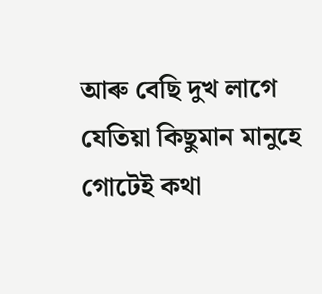আৰু বেছি দুখ লাগে যেতিয়া কিছুমান মানুহে গোটেই কথা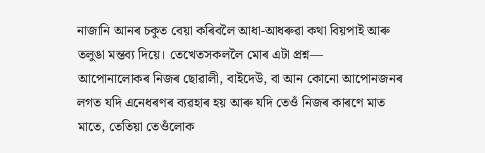নাজানি আনৰ চকুত বেয়া কৰিবলৈ আধা-আধৰুৱা কথা বিয়পাই আৰু তলুঙা মন্তব্য দিয়ে। তেখেতসকললৈ মোৰ এটা প্ৰশ্ন—
আপোনালোকৰ নিজৰ ছোৱালী, বাইদেউ, বা আন কোনো আপোনজনৰ লগত যদি এনেধৰণৰ ব্যৱহাৰ হয় আৰু যদি তেওঁ নিজৰ কাৰণে মাত মাতে, তেতিয়া তেওঁলোক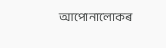আপোনালোকৰ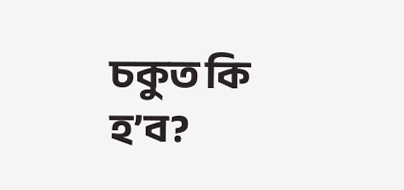চকুত কি হ’ব?